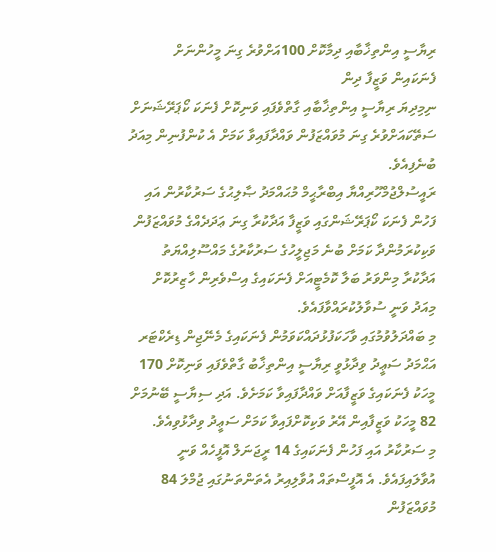ރިޔާސީ އިންތިޚާބާއި ދިމާކޮށް 100އަށްވުރެ ގިނަ މީހުންނަށް ފެނަކައިން ވަޒީފާ ދިން
ނިމިދިޔަ ރިޔާސީ އިންތިޚާބާއި ގާތްވެފައި ވަނިކޮށް ފެނަކަ ކޯޕަރޭޝަނަށް ސަތޭކައަށްވުރެ ގިނަ މުވައްޒަފުން ވައްދާފައިވާ ކަމަށް އެ ކުންފުނިން މިއަދު ބުނެފިއެވެ.
ރައީސުލްޖުމްހޫރިއްޔާ އިބްރާޙީމް މުޙައްމަދު ޞާލިޙުގެ ސަރުކާރުން އައި ފަހުން ފެނަކަ ކޯޕަރޭޝަންގައި ވަޒީފާ އަދާކުރާ ގިނަ ޢަދަދެއްގެ މުވައްޒަފުން ވަކިކުރަމުންދާ ކަމަށް ބުނެ މަޖިލީހުގެ ސަރުކާރުގެ މައްސޫލިއްޔަތު އަދާކުރާ މިންވަރު ބަލާ ކޮމެޓީއަށް ފެނަކައިގެ އިސްވެރިން ހާޒިރުކޮށް މިއަދު ވަނީ ސުވާލުކުރައްވާފައެވެ.
މި ބައްދަލުވުމުގައި ވާހަކަފުޅުދައްކަވަމުން ފެނަކައިގެ މެނޭޖިން ޑިރެކްޓަރ އަޙްމަދު ސަޢީދު ވިދާޅުވީ ރިޔާސީ އިންތިޚާބު ގާތްވެފައި ވަނިކޮށް 170 މީހަކު ފެނަކައިގެ ވަޒީފާއަށް ވައްދާފައިވާ ކަމަށެވެ. އަދި ސިޔާސީ ބޭނުމަށް 82 މީހަކު ވަޒީފާއިން އޭރު ވަކިކޮށްފައިވާ ކަމަށް ސަޢީދު ވިދާޅުވިއެވެ.
މި ސަރުކާރު އައި ފަހުން ފެނަކައިގެ 14 ރީޖަނަލް އޮފީހެއް ވަނީ އުވާލައިފައެވެ. އެ އޮފީސްތައް އުވާލިއިރު އެތަންތަނުގައި ޖުމްލަ 84 މުވައްޒަފުން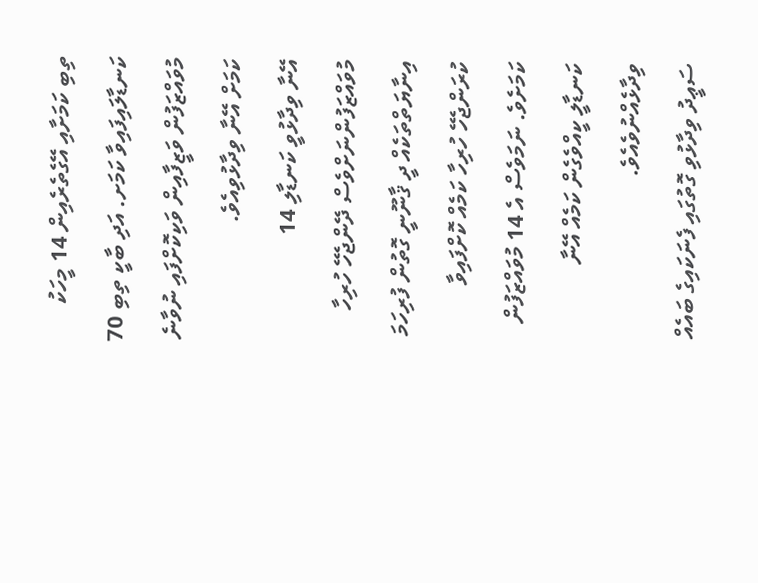ތިބި ކަމަށާއި އޭގެތެރެއިން 14 މީހަކު ކަނޑާލައިފައިވާ ކަމަށ. އަދި ބާކީ ތިބި 70 މުވައްޒަފުން ވަޒީފާއިން ވަކިކޮށްފައި ނުވާނެ ކަމަށް އޭނާ ވިދާޅުވިއެވެ.
އޭނާ ވިދާޅުވީ ކަނޑާލި 14 މުވައްޒަފުންނަށްވެސް ދޭންޖެހޭ ހުރިހާ އިނާޔަތްތަކެއް ދީ ޤާނޫނީ ގޮތުން ފުރިހަމަ ކުރަންޖެހޭ ހުރިހާ ކަމެއް ކޮށްފައިވާ ކަމަށެވެ. ނަމަވެސް އެ 14 މުވައްޒަފުން ކަނޑާލީ ކީއްވެގެން ކަމެއް އޭނާ ވިދާޅެއްނުވެއެވެ.
ސަޢީދު ވިދާޅުވި ގޮތުގައި ފެނަކައިގެ ބައެއް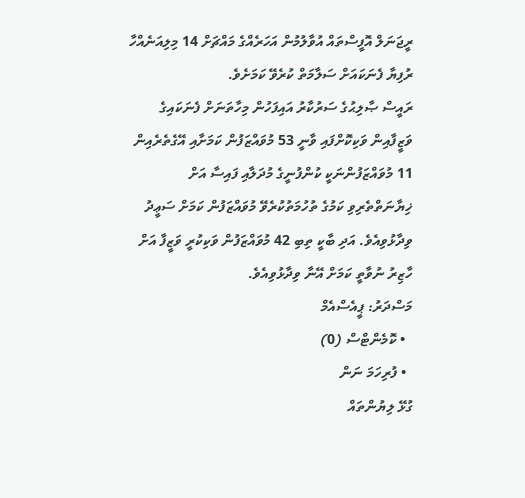ރީޖަނަލް އޮފީސްތައް އުވާލުމުން އަހަރެއްގެ މައްޗަށް 14 މިލިއަނެއްހާ ރުފިޔާ ފެނަކައަށް ސަލާމަތް ކުރެވޭ ކަމަށެވެ.
ރައީސް ޞާލިޙުގެ ސަރުކާރު އައިފަހުން މިހާތަނަށް ފެނަކައިގެ ވަޒީފާއިން ވަކިކޮށްފައި ވާނީ 53 މުވައްޒަފުން ކަމަށާއި އޭގެތެރެއިން 11 މުވައްޒަފުންނަކީ ކުންފުނީގެ މުދަލާއި ފައިސާ އަށް ޚިޔާނަތްތެރިވި ކަމުގެ ތުހުމަތުކުރެވޭ މުވައްޒަފުން ކަމަށް ސަޢީދު ވިދާޅުވިއެވެ. އަދި ބާކީ ތިބި 42 މުވައްޒަފުން ވަކިކުރީ ވަޒީފާ އަށް ހާޒިރު ނުވާތީ ކަމަށް އޭނާ ވިދާޅުވިއެވެ.
މަސްދަރު: ޕީއެސްއެމް
  • ކޮމެންޓްސް (0)
  • ފުރިހަމަ ނަން
ގުޅޭ ލިޔުންތައް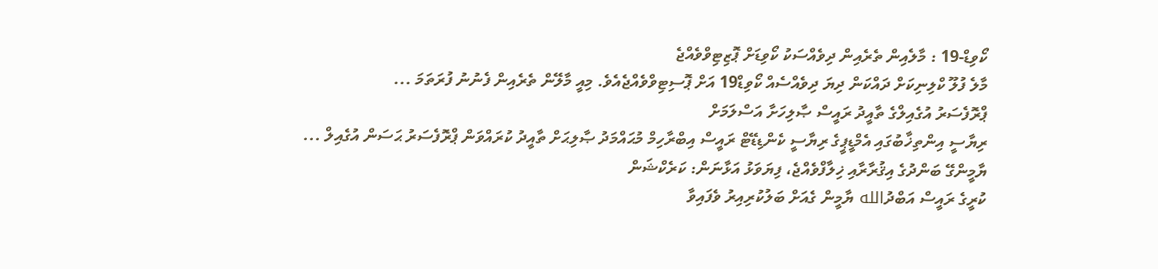ކޯވިޑް-19 : މާލެއިން ތެރެއިން ދިވެއްސަކު ކޯވިޑަށް ޕޮޒިޓިވްވެއްޖެ
މާލެ ފުލޫ ކްލިނިކަށް ދައްކަން ދިޔަ ދިވެއްސެއް ކޯވިޑް19 އަށް ޕޮސިޓިވްވެއްޖެއެވެ. މިއީ މާލޭން ތެރެއިން ފެނުނު ފުރަތަމަ ...
ޕްރޮފެސަރު އުގެއިލްގެ ތާއީދު ރައީސް ޞާލިހަށާ އަސްލަމަށް
ރިޔާސީ އިންތިޚާބުގައި އެމްޑީޕީގެ ރިޔާސީ ކެންޑިޑޭޓް ރައީސް އިބްރާހިމް މުޙައްމަދު ޞާލިޙަށް ތާއީދު ކުރައްވަން ޕްރޮފެސަރު ޙަސަން އުގެއިލް ...
ޔާމީންގޭ ބަންދުގެ އިޤުރާރާއި ޚިލާފްވެއްޖެ، ފިޔަވަޅު އަޅާނަން: ކަރެކްޝަން
ކުރީގެ ރައީސް އަބްދުالله ޔާމީން ގެއަށް ބަލުކުރިއިރު ވެފައިވާ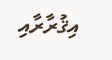އިޤުރާރާއި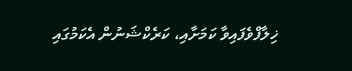ޚިލާފްވެފައިވާ ކަމަށާއި، ކަރެކްޝަނުން އެކަމުގައި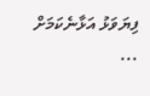ފިޔަވަޅު އަޅާނެކަމަށް ...